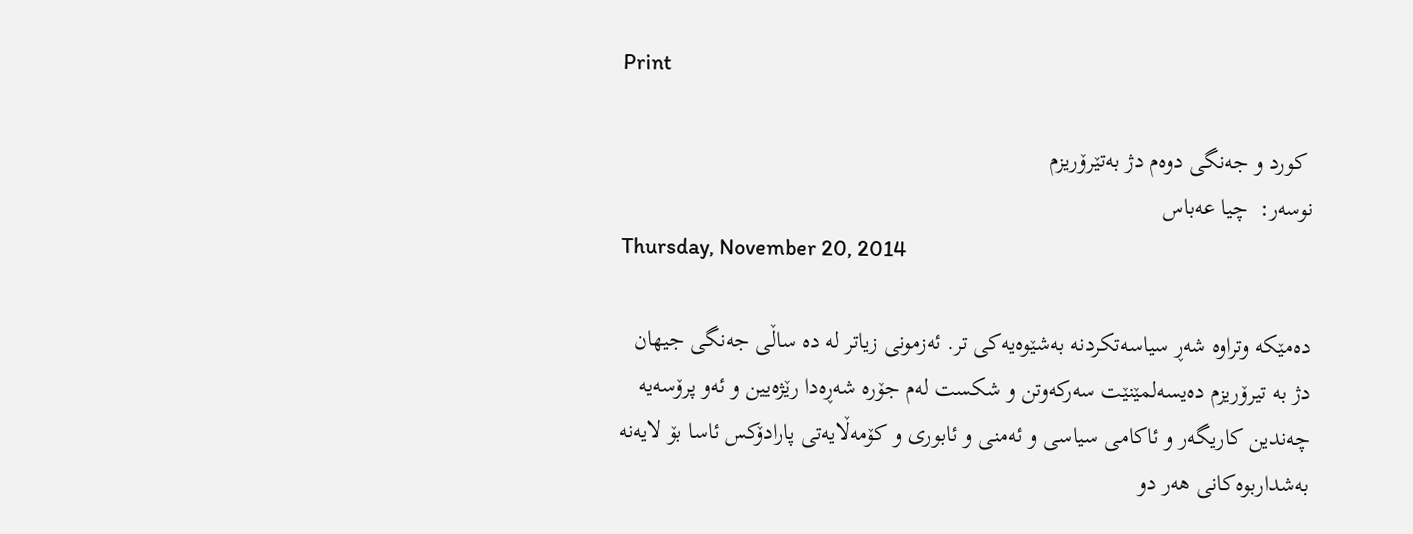Print

 کورد و جه‌نگی دوه‌م دژ به‌تێرۆریزم
نوسه‌ر:  چیا عه‌باس
Thursday, November 20, 2014

ده‌مێکه‌ وتراوه‌ شه‌ڕ سیاسه‌تکردنه‌ به‌شێوه‌یه‌کی تر. ئه‌زمونی زیاتر له‌ ده‌ ساڵی جه‌نگی جیهان دژ به‌ تیرۆریزم ده‌یسه‌لمێنێت سه‌رکه‌وتن و شکست له‌م جۆره‌ شه‌ڕه‌دا رێژه‌یین‌ و ئه‌و پرۆسه‌یه‌ چه‌ندین کاریگه‌ر و ئاکامی سیاسی و ئه‌منی و ئابوری و کۆمه‌ڵایه‌تی پارادۆکس ئاسا بۆ لایه‌نه‌ به‌شداربوه‌کانی هه‌ر دو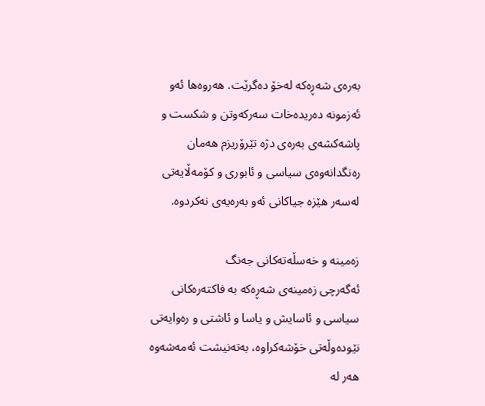به‌ره‌ی شه‌ڕه‌که‌ له‌خۆ ده‌گرێت. هه‌روه‌ها ئه‌و ئه‌زمونه‌ ده‌ریده‌خات سه‌رکه‌وتن و شکست و پاشه‌کشه‌ی به‌ره‌ی دژه‌ تێرۆریزم هه‌مان ره‌نگدانه‌وه‌ی سیاسی و ئابوری و کۆمه‌ڵایه‌تی له‌سه‌ر هێزه جیاکانی ئه‌و به‌ره‌یه‌ی نه‌کردوه‌.

زه‌مینه‌ و خه‌سڵه‌ته‌کانی جه‌نگ‌
ئه‌گه‌رچی زه‌مینه‌ی شه‌ڕه‌که‌ به‌ فاکته‌ره‌کانی سیاسی و ئاسایش و یاسا و ئاشتی و ره‌وایه‌تی نێوده‌وڵه‌تی خۆشه‌کراوه‌، به‌ته‌نیشت ئه‌مه‌شه‌وه هه‌ر له‌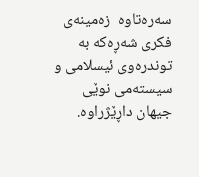سه‌ره‌تاوه‌  زه‌مینه‌ی فکری شه‌ڕه‌که‌ به‌ توندره‌و‌ی ئیسلامی و سیسته‌می نوێی جیهان داڕێژراوه‌.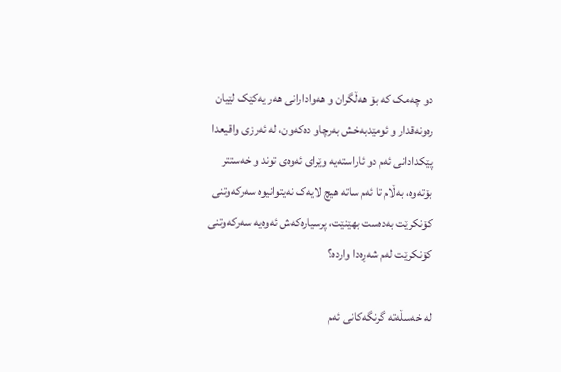دو چه‌مک که‌ بۆ هه‌ڵگران و هه‌وادارانی هه‌ر یه‌کێک لێیان ره‌ونه‌قدار و ئومێدبه‌خش به‌رچاو ده‌که‌ون، له‌ ئه‌رزی واقیعدا پێکدادانی ئه‌م دو ئاراسته‌یه‌ وێرای ئه‌وه‌ی توند و خه‌ستتر بۆته‌وه‌، به‌ڵام تا ئه‌م ساته‌ هیچ لایه‌ک نه‌یتوانیوه‌ سه‌رکه‌وتنی کۆنکرێت به‌ده‌ست بهێنێت، پرسیاره‌که‌ش ئه‌وه‌یه‌ سه‌رکه‌وتنی کۆنکرێت له‌م شه‌ڕه‌دا وارده؟

له‌ خه‌سڵه‌ته‌ گرنگه‌کانی ئه‌م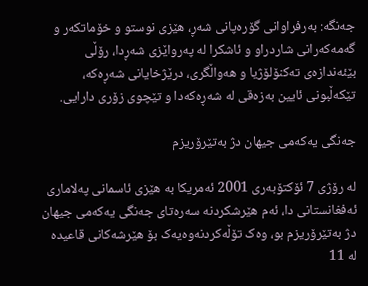جه‌نگه‌: به‌رفراوانی گۆره‌پانی شه‌ڕ، هێزی نوستو و خۆماتکه‌ر و گه‌مه‌که‌رانی شاردراو و ئاشکرا له‌ په‌رواێزی شه‌ڕدا، رۆڵی بێئه‌ندازه‌ی ته‌کنۆلۆژیا و هه‌واڵگری، درێژخایانی شه‌ڕه‌که‌، تێکه‌ڵبونی ئایین به‌زه‌قی له‌ شه‌ڕه‌که‌دا و تێچوی زۆری دارایی.

جه‌نگی یه‌که‌می جیهان دژ به‌تێرۆریزم

له‌ رۆژی 7 ئۆکتۆبه‌ری 2001 ئه‌مریکا به‌ هێزی ئاسمانی په‌لاماری ئه‌فغانستانی دا، ئه‌م هێرشکردنه‌ سه‌ره‌تای جه‌نگی یه‌که‌می جیهان دژ به‌تێرۆریزم بو، وه‌ک تۆڵه‌کردنه‌وه‌یه‌ک بۆ هێرشه‌کانی قاعیده‌ له‌ 11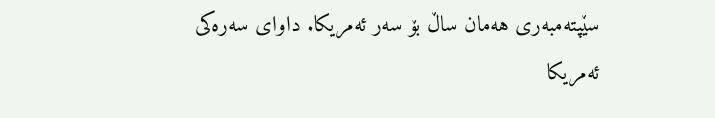سێپته‌مبه‌ری هه‌مان ساڵ بۆ سه‌ر ئه‌مریکا. داوای سه‌ره‌کی ئه‌مریکا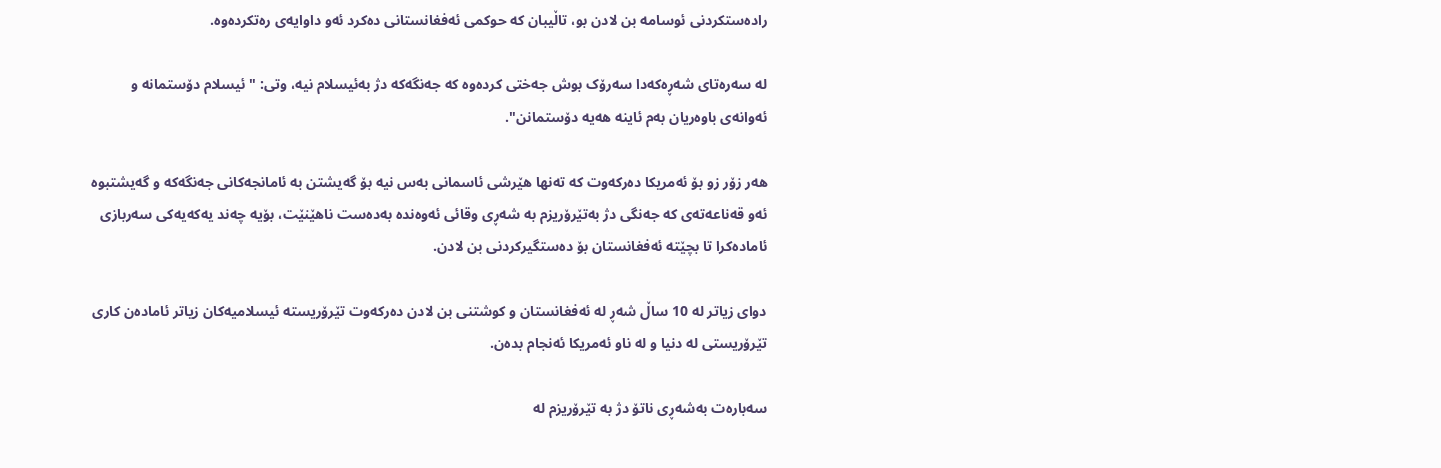راده‌ستکردنی ئوسامه‌ بن لادن بو، تاڵیبان که‌ حوکمی ئه‌فغانستانی ده‌کرد ئه‌و داوایه‌ی ره‌تکرده‌وه‌.

له‌ سه‌ره‌تای شه‌ڕه‌که‌دا سه‌رۆک بو‌ش جه‌ختی کرده‌وه‌ که‌ جه‌نگه‌که‌ دژ به‌ئیسلام نیه‌، وتی: " ئیسلام دۆستمانه‌ و ئه‌وانه‌ی باوه‌ریان به‌م ئاینه‌ هه‌یه‌ دۆستمانن".

هه‌ر زۆر زو بۆ ئه‌مریکا ده‌رکه‌وت که‌ ته‌نها هێرشی ئاسمانی به‌س نیه‌ بۆ گه‌یشتن به‌ ئامانجه‌کانی جه‌نگه‌که‌ و گه‌یشتبوه‌ ئه‌و قه‌ناعه‌ته‌ی که‌ جه‌نگی دژ به‌تێرۆریزم به‌ شه‌ڕی وقائی ئه‌وه‌نده‌ به‌ده‌ست ناهێنێت، بۆیه‌ چه‌ند یه‌که‌یه‌کی سه‌ربازی ئاماده‌کرا تا بچێته‌ ئه‌فغانستان بۆ ده‌ستگیرکردنی بن لادن.

دوای زیاتر له‌ 10 ساڵ شه‌ڕ له‌ ئه‌فغانستان و کوشتنی بن لادن ده‌رکه‌وت تێرۆریسته‌ ئیسلامیه‌کان زیاتر ئاماده‌ن کاری تێرۆریستی له‌ دنیا و له‌ ناو ئه‌مریکا ئه‌نجام بده‌ن.

سه‌باره‌ت به‌شه‌ڕی ناتۆ دژ به‌ تێرۆریزم له‌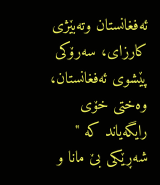ئه‌فغانستان وته‌بێژی کارزای، سه‌رۆکی پێشوی ئه‌فغانستان، وه‌ختی خۆی رایگه‌یاند که‌ " شه‌ڕێکی بێ مانا و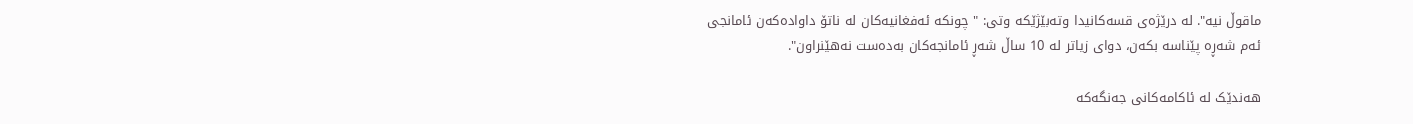ماقوڵ نیه‌". له‌ درێژه‌ی قسه‌کانیدا وته‌بێژێکه‌ وتی: " چونکه‌ ئه‌فغانیه‌کان له‌ ناتۆ داواده‌که‌ن ئامانجی ئه‌م شه‌ڕه‌ پێناسه‌ بکه‌ن، دوای زیاتر له‌ 10 ساڵ شه‌ڕ ئامانجه‌کان به‌ده‌ست نه‌هێنراون".

هه‌ندێک له‌ ئاکامه‌کانی جه‌نگه‌که‌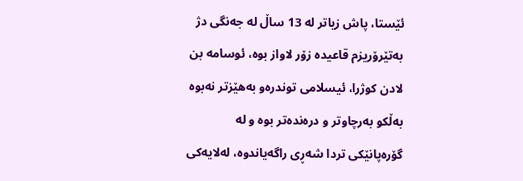ئێستا، پاش زیاتر له‌ 13 ساڵ له‌ جه‌نگی دژ به‌تێرۆریزم قاعیده‌ زۆر لاواز بوه‌، ئوسامه‌ بن لادن کوژرا، ئیسلامی توندره‌و به‌هێزتر نه‌بوه‌ به‌ڵکو به‌رچاوتر و دره‌نده‌تر بوه‌ و له‌ گۆره‌پانێکی تردا شه‌ڕی راگه‌یاندوه‌، له‌لایه‌کی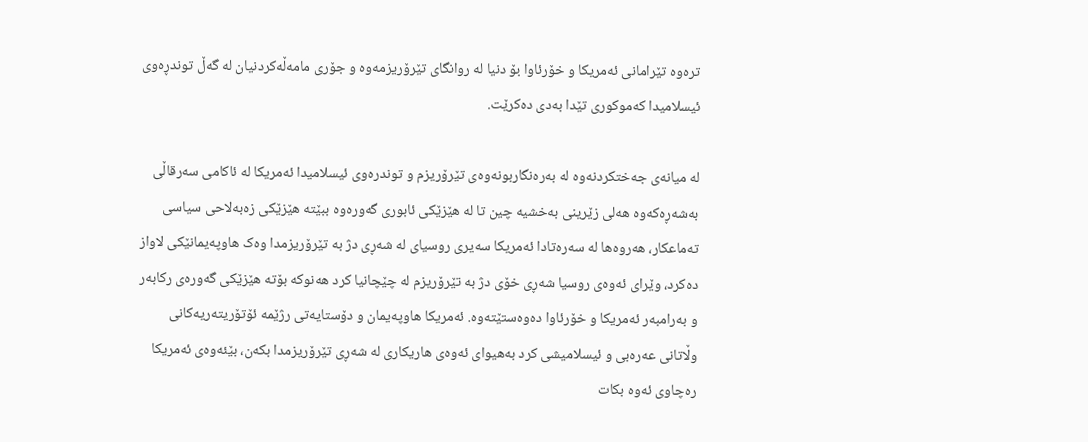تره‌وه‌ تێرامانی ئه‌مریکا و خۆرئاوا بۆ دنیا له‌ روانگای تێرۆریزمه‌وه‌ و جۆری مامه‌ڵه‌کردنیان له‌ گه‌ڵ توندڕه‌وی ئیسلامیدا که‌موکوری تێدا به‌دی ده‌کرێت.

له‌ میانه‌ی جه‌ختکردنه‌وه‌ له‌ به‌ره‌نگاربونه‌وه‌ی تێرۆریزم و توندره‌وی ئیسلامیدا ئه‌مریکا له‌ ئاکامی سه‌رقاڵی به‌شه‌ڕه‌که‌وه‌ هه‌لی زێرینی به‌خشیه‌ چین تا له‌ هێزێکی ئابوری گه‌وره‌وه‌ ببێته‌ هێزێکی زه‌به‌لاحی سیاسی ته‌ماعکار، هه‌روه‌ها له‌ سه‌ره‌تادا ئه‌مریکا سه‌یری روسیای له‌ شه‌ڕی دژ به‌ تێرۆریزمدا وه‌ک‌ هاوپه‌یمانێکی لاواز ده‌کرد، وێرای ئه‌وه‌ی روسیا شه‌ڕی خۆی دژ به‌ تێرۆریزم له‌ چێچانیا کرد هه‌نوکه‌ بۆته‌ هێزێکی گه‌وره‌ی رکابه‌ر و به‌رامبه‌ر ئه‌مریکا و خۆرئاوا ده‌وه‌ستێته‌وه‌. ئه‌مریکا هاوپه‌یمان و دۆستایه‌تی رژێمه‌ ئۆتۆریته‌ریه‌کانی وڵاتانی عه‌ره‌بی و ئیسلامیشی کرد به‌هیوای ئه‌وه‌ی هاریکاری له‌ شه‌ڕی تێرۆریزمدا بکه‌ن، بێئه‌وه‌ی ئه‌مریکا ره‌چاوی ئه‌وه‌ بکات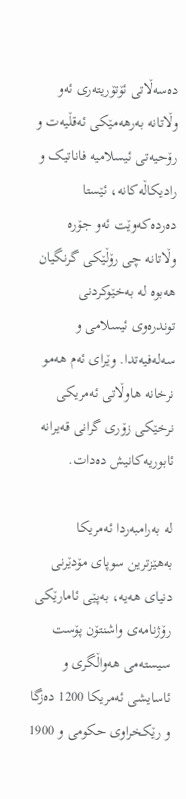ده‌سه‌ڵاتی ئۆتۆریته‌ری ئه‌و وڵاتانه‌ به‌رهه‌مێکی ئه‌قڵیه‌ت و رۆحیه‌تی ئیسلامیه‌‌‌ فاناتیک و رادیکاڵه‌کانه‌، ئێستا ده‌رده‌که‌وێت ئه‌و جۆره‌ وڵاتانه‌ چی رۆڵێکی گرنگیان هه‌بوه‌ له‌ به‌خێوکردنی توندره‌وی ئیسلامی و سه‌له‌فیه‌تدا‌. وێرای ئه‌م هه‌مو نرخانه‌ هاوڵاتی ئه‌مریکی نرخێکی زۆری گرانی قه‌یرانه‌ ئابوریه‌کانیش ده‌دات.

له‌ به‌رامبه‌ردا ئه‌مریکا به‌هێزترین سوپای مۆدێرنی دنیای هه‌یه‌، به‌پێی ئامارێکی رۆژنامه‌ی واشنتۆن پۆست سیسته‌می هه‌واڵگری و ئاسایشی ئه‌مریکا 1200 ده‌زگا و رێکخراوی حکومی و 1900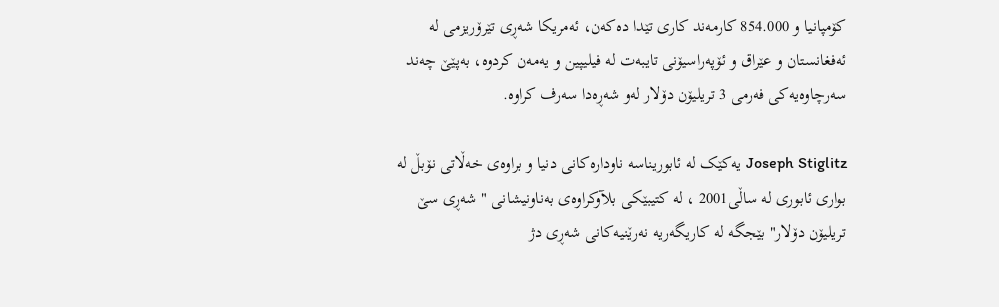کۆمپانیا و 854.000 کارمه‌ند کاری تێدا ده‌که‌ن، ئه‌مریکا شه‌ڕی تێرۆریزمی له‌ ئه‌فغانستان و عێراق و ئۆپه‌راسیۆنی تایبه‌ت له‌ فیلیپین و یه‌مه‌ن کردوه‌، به‌پێێ چه‌ند سه‌رچاوه‌یه‌کی فه‌رمی 3 تریلیۆن دۆلار له‌و شه‌ڕه‌دا سه‌رف کراوه‌.

Joseph Stiglitz یه‌کێک له‌ ئابوریناسه‌ ناوداره‌کانی دنیا و براوه‌ی خه‌ڵاتی نۆبڵ له‌ بواری ئابوری له‌ ساڵی2001 ، له‌ کتیبێکی بلآوکراوه‌ی به‌ناونیشانی " شه‌ڕی سێ تریلیۆن دۆلار" بێجگه‌ له‌ کاریگه‌ریه‌ نه‌رێنیه‌کانی شه‌ڕی دژ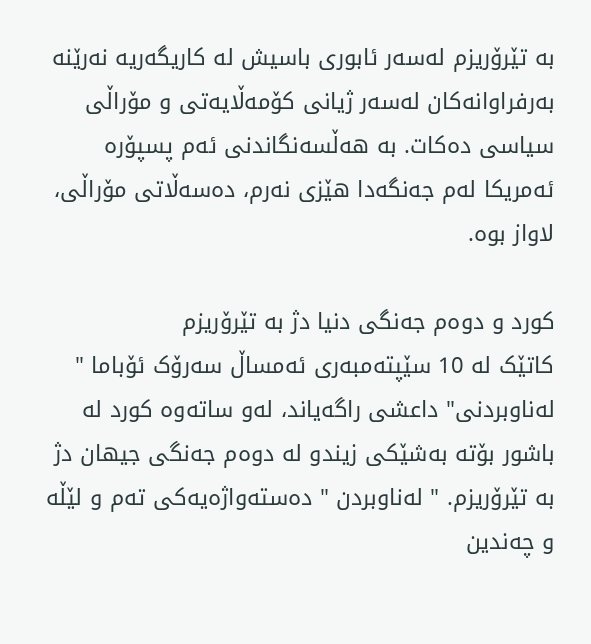به‌ تێرۆریزم له‌سه‌ر ئابوری باسیش له کاریگه‌ریه نه‌رێنه‌ به‌رفراوانه‌کان له‌سه‌ر ژیانی کۆمه‌ڵایه‌تی و مۆراڵی سیاسی ده‌کات. به‌ هه‌ڵسه‌نگاندنی ئه‌م پسپۆره‌ ئه‌مریکا له‌م جه‌نگه‌دا هێزی نه‌رم، ده‌سه‌ڵاتی مۆراڵی، لاواز بوه‌.

کورد و دوه‌م جه‌نگی دنیا دژ به‌ تێرۆریزم
کاتێک له‌ 10 سێپته‌مبه‌ری ئه‌مساڵ سه‌رۆک ئۆباما " له‌ناوبردنی" داعشی راگه‌یاند، له‌و ساته‌وه‌ کورد له‌ باشور بۆته‌ به‌شێکی زیندو له‌ دوه‌م جه‌نگی جیهان دژ به‌ تێرۆریزم. " له‌ناوبردن " ده‌سته‌واژه‌یه‌کی ته‌م و لێڵه‌ و چه‌ندین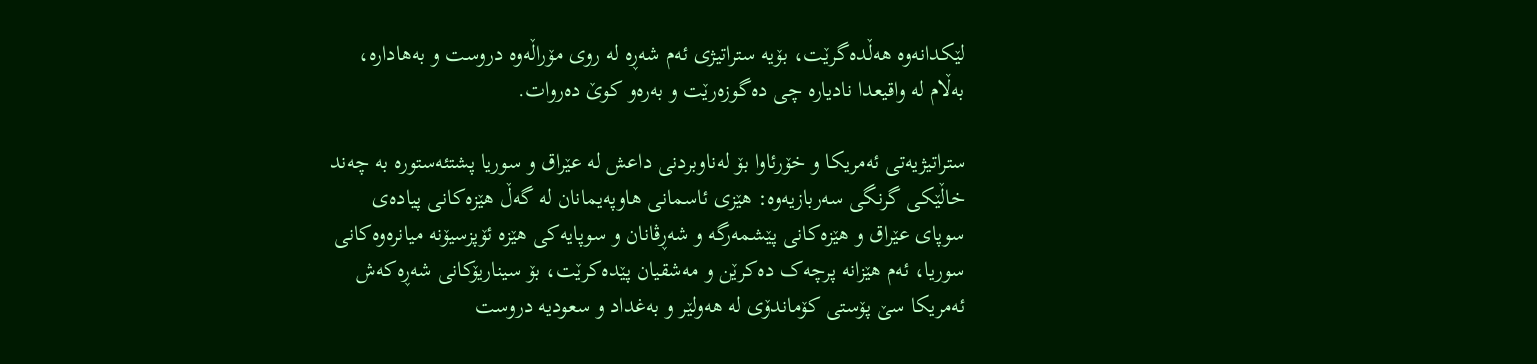لێکدانه‌وه‌ هه‌ڵده‌گرێت، بۆیه‌ ستراتیژی ئه‌م شه‌ڕه‌ له‌ روی مۆراڵه‌وه‌ دروست و به‌هاداره‌، به‌ڵام له‌ واقیعدا نادیاره‌ چی ده‌گوزه‌رێت و به‌ره‌و کوێ ده‌روات.

ستراتیژیه‌تی ئه‌مریکا و خۆرئاوا بۆ له‌ناوبردنی داعش له‌ عێراق و سوریا پشتئه‌ستوره‌ به‌ چه‌ند خاڵێکی گرنگی سه‌ربازیه‌وه‌: هێزی ئاسمانی هاوپه‌یمانان له‌ گه‌ڵ هێزه‌کانی پیاده‌ی سوپای عێراق و هێزه‌کانی پێشمه‌رگه‌ و شه‌ڕڤانان و سوپایه‌کی هێزه‌ ئۆپزسیۆنه‌ میانره‌وه‌کانی سوریا، ئه‌م هێزانه‌ پرچه‌ک ده‌کرێن و مه‌شقیان پێده‌کرێت، بۆ سیناریۆکانی شه‌ڕه‌که‌ش ئه‌مریکا سێ پۆستی کۆماندۆی له‌ هه‌ولێر و به‌غداد و سعودیه‌ دروست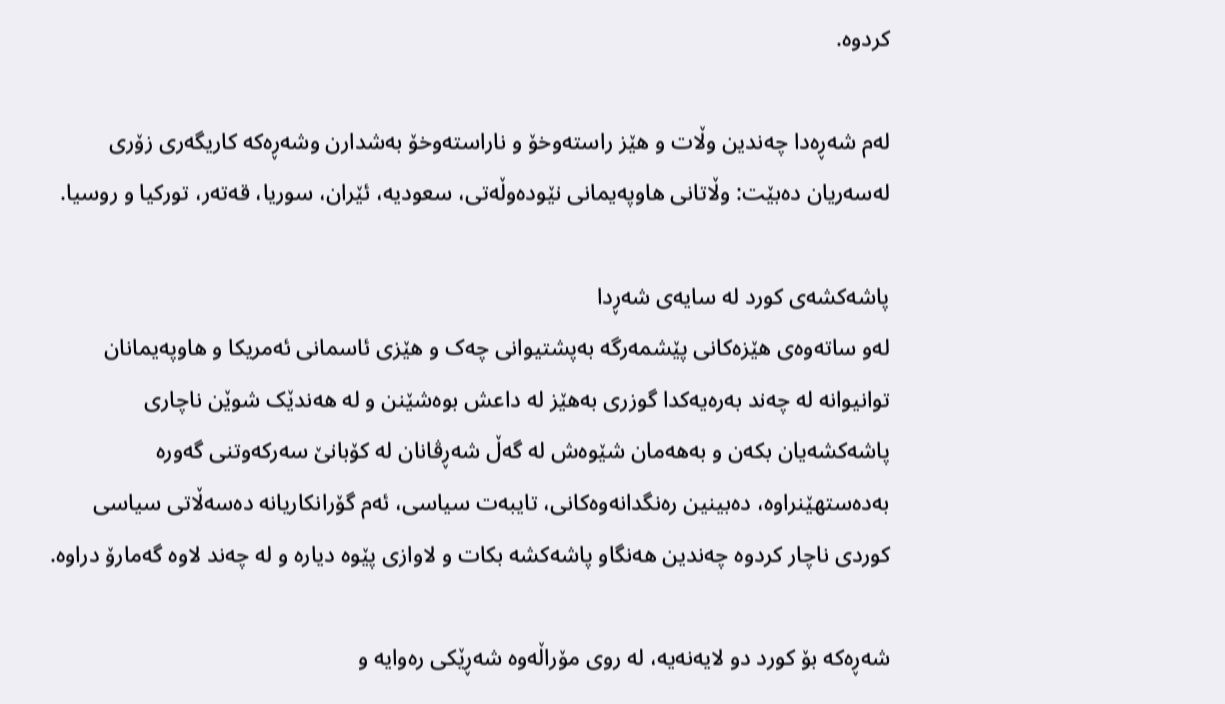کردوه.

له‌م شه‌ڕه‌دا چه‌ندین وڵات و هێز راسته‌وخۆ و ناراسته‌وخۆ به‌شدارن وشه‌ڕه‌که‌ کاریگه‌ری زۆری له‌سه‌ریان ده‌بێت: وڵاتانی هاوپه‌یمانی نێوده‌وڵه‌تی، سعودیه‌، ئێران، سوریا، قه‌ته‌ر، تورکیا و روسیا.

پاشه‌کشه‌ی کورد له‌ سایه‌ی شه‌ڕدا
له‌و ساته‌وه‌ی هێزه‌کانی پێشمه‌رگه‌ به‌پشتیوانی چه‌ک و هێزی ئاسمانی ئه‌مریکا و هاوپه‌یمانان توانیوانه‌‌ له‌ چه‌ند به‌ره‌یه‌کدا گوزری به‌هێز له‌ داعش بوه‌شێنن و له‌ هه‌ندێک شوێن ناچاری پاشه‌کشه‌یان بکه‌ن و به‌هه‌مان شێوه‌ش له‌ گه‌ڵ شه‌ڕڤانان له‌ کۆبانێ سه‌رکه‌وتنی گه‌وره‌ به‌ده‌ستهێنراوه‌، ده‌بینین ره‌نگدانه‌وه‌کانی، تایبه‌ت سیاسی، ئه‌م گۆرانکاریانه‌ ده‌سه‌ڵاتی سیاسی کوردی ناچار کردوه‌ چه‌ندین هه‌نگاو پاشه‌کشه‌ بکات و لاوازی پێوه‌ دیاره‌ و له‌ چه‌ند لاوه‌ گه‌مارۆ دراوه‌.

شه‌ڕه‌که‌‌‌ بۆ کورد دو لایه‌نه‌یه‌، له‌ روی مۆراڵه‌وه‌ شه‌ڕێکی ره‌وایه‌ و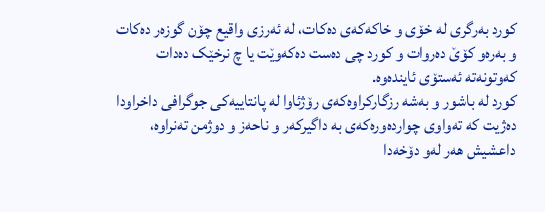کورد به‌رگری له‌ خۆی و خاکه‌که‌ی ده‌کات، له ئه‌رزی واقیع چۆن گوزه‌ر ده‌کات و به‌ره‌و کۆێ ده‌روات و کورد چی ده‌ست ده‌که‌وێت یا چ نرخێک ده‌دات که‌وتونه‌ته‌ ئه‌ستۆی ئاینده‌وه‌.
کورد له‌ باشور و به‌شه‌ رزگارکراوه‌که‌ی رۆژئاوا له‌ پانتاییه‌کی جوگرافی داخراودا ده‌ژیت که‌ ته‌واوی چوارده‌وره‌که‌ی‌ به‌ داگیرکه‌ر و ناحه‌ز و دوژمن ته‌نراوه‌، داعشیش هه‌ر له‌و دۆخه‌دا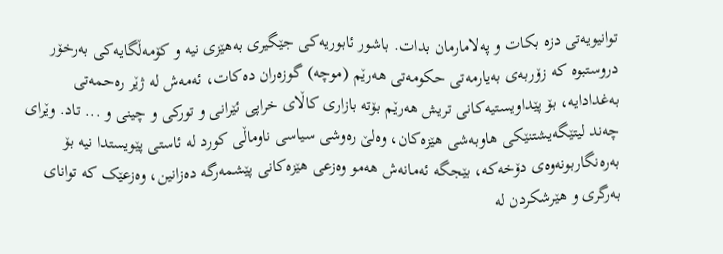توانیویه‌تی دزه‌ بکات و په‌لامارمان بدات. باشور ئابور‌یه‌کی جێگیری به‌هێزی نیه‌ و کۆمه‌ڵگایه‌کی به‌رخۆر دروستبوه‌ که‌ زۆربه‌ی به‌یارمه‌تی حکومه‌تی هه‌رێم (موچه‌) گوزه‌ران ده‌کات، ئه‌مه‌ش له‌ ژێر ره‌حمه‌تی به‌غدادایه‌، بۆ پێداویستیه‌کانی تریش هه‌رێم بۆته‌ بازاری کاڵای خراپی ئێرانی و تورکی و چینی و ... تاد. وێرای چه‌ند لیتێگه‌یشتنێکی هاوبه‌شی هێزه‌کان، وه‌لێ ره‌وشی سیاسی ناوماڵی کورد له‌ ئاستی پێویستدا نیه‌ بۆ به‌ره‌نگاربونه‌وه‌ی دۆخه‌که، بێجگه‌ ئه‌مانه‌ش هه‌مو وه‌زعی هێزه‌کانی پێشمه‌رگه‌ ده‌زانین، وه‌زعێک که‌ توانای به‌رگری و هێرشکردن له‌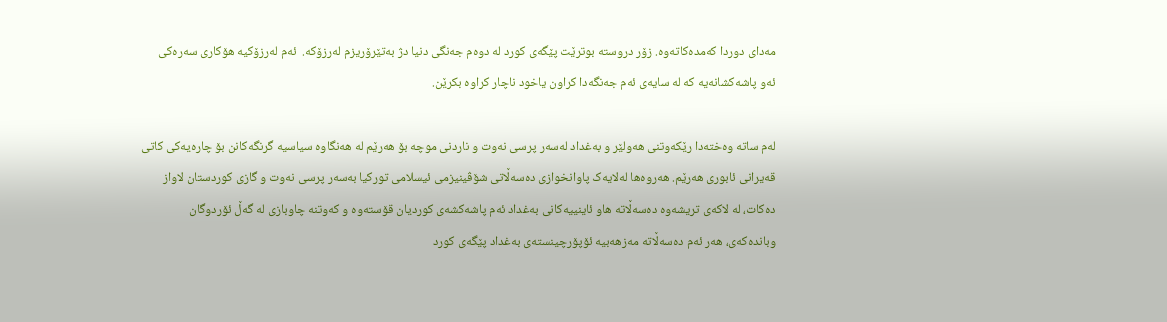مه‌دای دوردا که‌مده‌کاته‌وه‌. زۆر دروسته‌ بوترێت پێگه‌ی کورد له‌ دوه‌م جه‌نگی دنیا دژ به‌تێرۆریزم له‌رزۆکه‌.  ئه‌م له‌رزۆکیه‌ هۆکاری سه‌ره‌کی ئه‌و پاشه‌کشانه‌یه‌ که‌ له‌ سایه‌ی ئه‌م جه‌نگه‌دا کراون یاخود ناچار کراوه‌ بکرێن.

له‌م ساته‌ وه‌خته‌دا رێکه‌وتنی هه‌ولێر و به‌غداد له‌سه‌ر پرسی نه‌وت و ناردنی موچه‌ بۆ هه‌رێم له‌ هه‌نگاوه‌ سیاسیه‌ گرنگه‌کانن بۆ چاره‌یه‌کی کاتی قه‌یرانی ئابوری هه‌رێم. هه‌روه‌ها له‌لایه‌ک‌ پاوانخوازی ده‌سه‌ڵاتی شۆڤینیزمی ئیسلامی تورکیا به‌سه‌ر پرسی نه‌وت و گازی کوردستان لاواز ده‌کات، له‌ لاکه‌ی تریشه‌وه‌ ده‌سه‌ڵاته‌ هاو ئاینییه‌کانی به‌غداد ئه‌م پاشه‌کشه‌ی کوردیان قۆسته‌وه‌‌ و که‌وتنه‌‌ چاوبازی له‌ گه‌ڵ ئۆردوگان وبانده‌که‌ی، هه‌ر ئه‌م ده‌سه‌ڵاته مه‌زهه‌بیه‌‌ ئۆپۆرچینسته‌ی به‌غداد پێگه‌ی کورد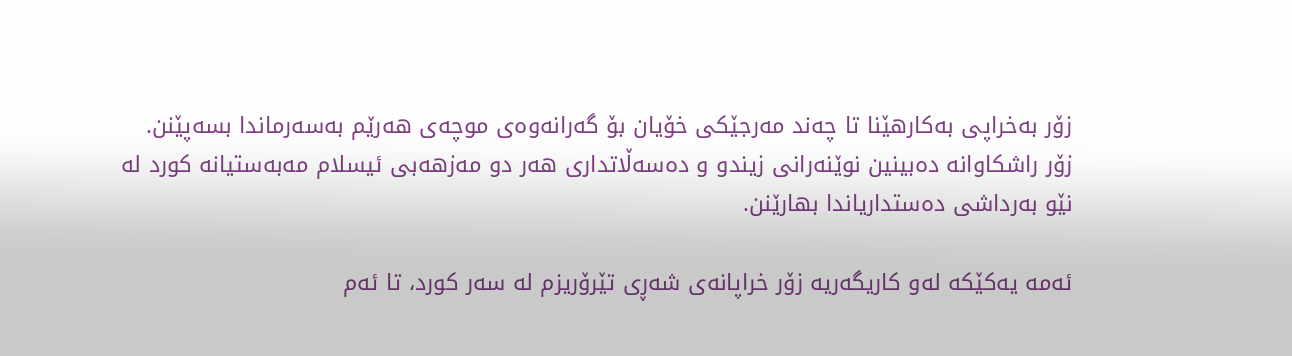زۆر به‌خراپی به‌کارهێنا‌ تا‌ چه‌ند مه‌رجێکی خۆیان بۆ گه‌رانه‌وه‌ی موچه‌ی هه‌رێم به‌سه‌رماندا بسه‌پێنن. زۆر راشکاوانه‌ ده‌بینین نوێنه‌رانی زیندو و ده‌سه‌ڵاتداری هه‌ر دو مه‌زهه‌بی ئیسلام مه‌به‌ستیانه‌ کورد له‌ نێو به‌رداشی ‌ده‌ستداریاندا بهارێنن.

ئه‌مه‌ یه‌کێکه‌ له‌و کاریگه‌ریه‌ زۆر خراپانه‌ی شه‌ڕی تێرۆریزم له‌ سه‌ر کورد، تا ئه‌م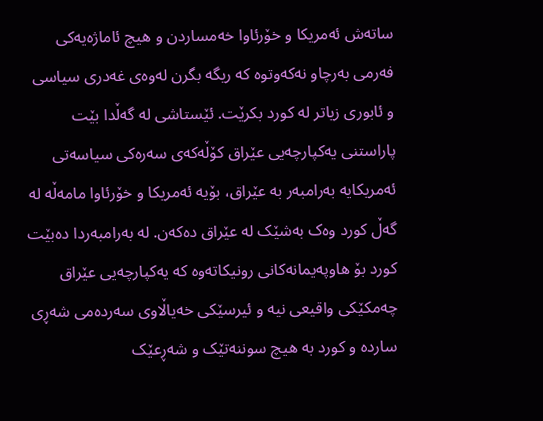ساته‌ش ئه‌مریکا و خۆرئاوا خه‌مساردن و هیچ ئاماژه‌یه‌کی فه‌رمی به‌رچاو نه‌که‌وتوه‌ که‌ ریگه‌ بگرن له‌وه‌ی غه‌دری سیاسی و ئابوری زیاتر له‌ کورد بکرێت. ئێستاشی له‌ گه‌ڵدا بێت پاراستنی یه‌کپارچه‌یی عێراق کۆڵه‌که‌ی سه‌ره‌کی سیاسه‌تی ئه‌مریکایه‌ به‌رامبه‌ر به‌ عێراق، بۆیه‌ ئه‌مریکا و خۆرئاوا مامه‌ڵه‌ له‌ گه‌ڵ کورد وه‌ک به‌شێک له‌ عێراق ده‌که‌ن. له‌ به‌رامبه‌ردا ده‌بێت کورد بۆ هاوپه‌یمانه‌کانی رونیکاته‌وه‌ که‌ یه‌کپارچه‌یی عێراق چه‌مکێکی واقیعی نیه‌ و ئیرسێکی خه‌یاڵاوی سه‌رده‌می شه‌ڕی سارده‌ و کورد به‌ هیچ سوننه‌تێک و شه‌ڕعێک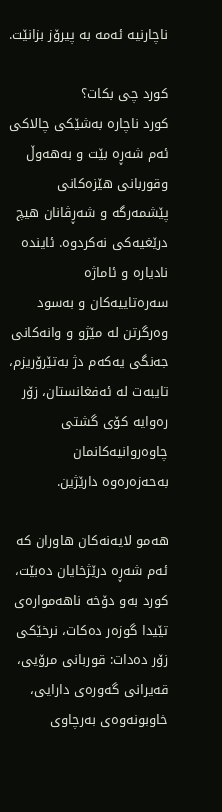ناچارنیه ئه‌مه‌ به‌ پیرۆز بزانێت.

کورد چی بکات؟
کورد ناچاره‌ به‌شێکی چالاکی ئه‌م شه‌ڕه‌ بێت و به‌هه‌وڵ وقوربانی هێزه‌کانی پێشمه‌رگه‌ و شه‌ڕڤانان هیچ درێغیه‌کی نه‌کردوه‌. ئاینده‌ نادیاره‌ و ئاماژه‌ سه‌ره‌تاییه‌کان و به‌سود وه‌رگرتن له‌ مێژو و وانه‌کانی جه‌نگی یه‌که‌م دژ به‌تێرۆریزم، تایبه‌ت له‌ ئه‌فغانستان، زۆر ره‌وایه‌ کۆی گشتی چاوه‌روانیه‌کانمان به‌حه‌زه‌ره‌وه‌ دا‌رێژین.

هه‌مو لایه‌نه‌کان‌ هاوران که‌ ئه‌م شه‌ڕه‌ درێژخایان ده‌بێت، کورد به‌و‌ دۆخه‌ ناهه‌مواره‌ی تێیدا گوزه‌ر ده‌کات، نرخێکی زۆر ده‌دات: قوربانی مرۆیی، قه‌یرانی گه‌وره‌ی دارایی، خاوبونه‌وه‌ی به‌رچاوی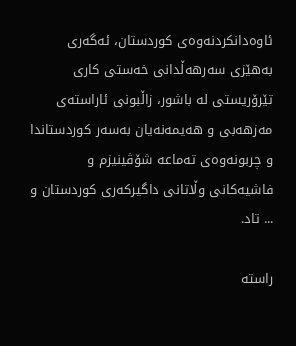ئاوه‌دانکردنه‌وه‌ی کوردستان، ئه‌گه‌ری به‌هێزی سه‌رهه‌ڵدانی خه‌ستی کاری تێرۆریستی له‌ باشور، زاڵبونی ئاراسته‌ی مه‌زهه‌بی و هه‌یمه‌نه‌یان به‌سه‌ر کوردستاندا و چربونه‌وه‌ی ته‌ماعه‌ شۆڤینیزم و فاشیه‌کانی وڵاتانی داگیرکه‌ری کوردستان و ... تاد.

راسته‌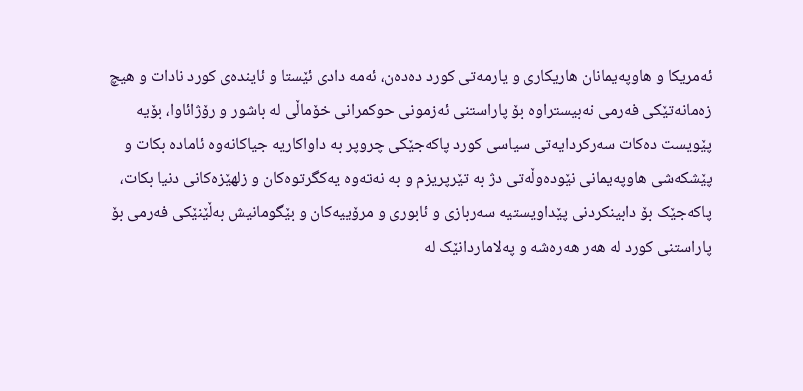ئه‌مریکا و هاوپه‌یمانان هاریکاری و یارمه‌تی کورد ده‌ده‌ن، ئه‌مه‌ دادی ئێستا و ئاینده‌ی کورد نادات و هیچ زه‌مانه‌تێکی فه‌رمی نه‌بیستراوه‌ بۆ پاراستنی ئه‌زمونی حوکمرانی خۆماڵی له‌ باشور و رۆژائاوا، بۆیه‌ پێویست ده‌کات سه‌رکردایه‌تی سیاسی کورد پاکه‌جێکی چروپر به‌ داواکاریه‌ جیاکانه‌وه‌ ئاماده‌ بکات و پێشکه‌شی هاوپه‌یمانی نێوده‌وڵه‌تی دژ به‌ تێرپریزم و به‌ نه‌ته‌وه‌ یه‌کگرتوه‌کان و زلهێزه‌کانی دنیا بکات، پاکه‌جێک بۆ دابینکردنی پێداویستیه‌ سه‌ربازی و ئابوری و مرۆییه‌کان و بێگومانیش به‌ڵێنێکی فه‌رمی بۆ پاراستنی کو‌رد له‌ هه‌ر هه‌ره‌شه‌ و په‌لاماردانێک له‌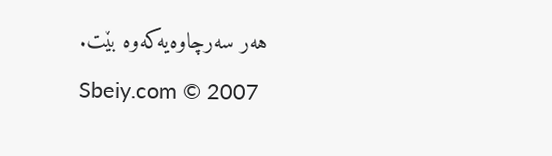هه‌ر سه‌رچاوه‌یه‌که‌وه‌ بێت.
Sbeiy.com © 2007